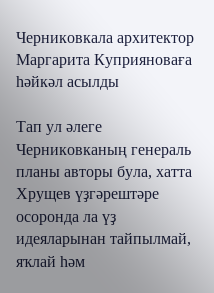Черниковкала архитектор Маргарита Куприяноваға һәйкәл асылды

Тап ул әлеге Черниковканың генераль планы авторы була, хатта Хрущев үҙгәрештәре осоронда ла үҙ идеяларынан тайпылмай, яҡлай һәм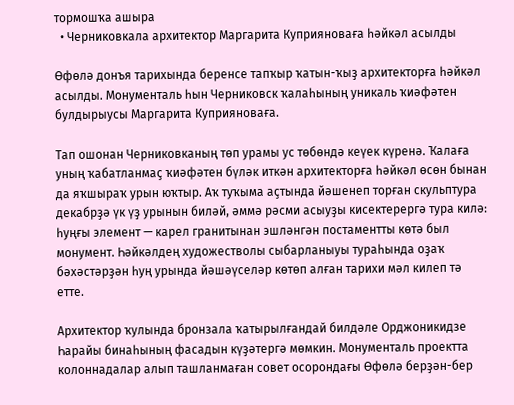тормошҡа ашыра
  • Черниковкала архитектор Маргарита Куприяноваға һәйкәл асылды

Өфөлә донъя тарихында беренсе тапҡыр ҡатын-ҡыҙ архитекторға һәйкәл асылды. Монументаль һын Черниковск ҡалаһының уникаль ҡиәфәтен булдырыусы Маргарита Куприяноваға.

Тап ошонан Черниковканың төп урамы ус төбөндә кеүек күренә. Ҡалаға уның ҡабатланмаҫ ҡиәфәтен бүләк иткән архитекторға һәйкәл өсөн бынан да яҡшыраҡ урын юҡтыр. Аҡ туҡыма аҫтында йәшенеп торған скульптура декабрҙә үк үҙ урынын биләй, әммә рәсми асыуҙы кисектерергә тура килә: һуңғы элемент — карел гранитынан эшләнгән постаментты көтә был монумент. Һәйкәлдең художестволы сыбарланыуы тураһында оҙаҡ бәхәстәрҙән һуң урында йәшәүселәр көтөп алған тарихи мәл килеп тә етте.

Архитектор ҡулында бронзала ҡатырылғандай билдәле Орджоникидзе Һарайы бинаһының фасадын күҙәтергә мөмкин. Монументаль проектта колоннадалар алып ташланмаған совет осорондағы Өфөлә берҙән-бер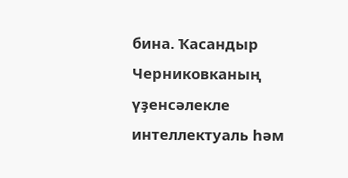бина. Ҡасандыр Черниковканың үҙенсәлекле интеллектуаль һәм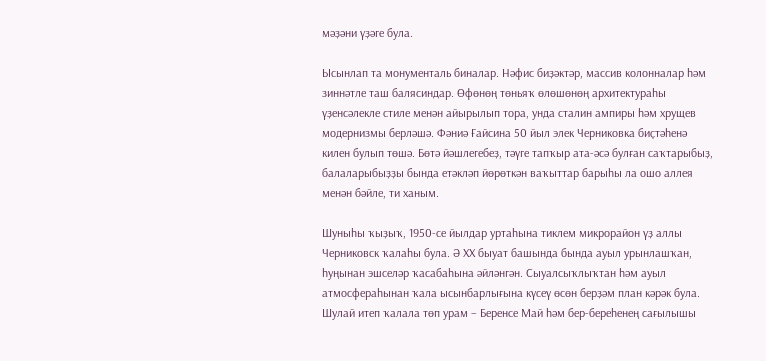мәҙәни үҙәге була.

Ысынлап та монументаль биналар. Нәфис биҙәктәр, массив колонналар һәм зиннәтле таш балясиндар. Өфөнөң төньяҡ өлөшөнөң архитектураһы үҙенсәлекле стиле менән айырылып тора, унда сталин ампиры һәм хрущев модернизмы берләшә. Фәниә Ғайсина 50 йыл элек Черниковка биҫтәһенә килен булып төшә. Бөтә йәшлегебеҙ, тәүге тапҡыр ата-әсә булған саҡтарыбыҙ, балаларыбыҙҙы бында етәкләп йөрөткән ваҡыттар барыһы ла ошо аллея менән бәйле, ти ханым.

Шуныһы ҡыҙыҡ, 1950-се йылдар уртаһына тиклем микрорайон үҙ аллы Черниковск ҡалаһы була. Ә XX быуат башында бында ауыл урынлашҡан, һуңынан эшселәр ҡасабаһына әйләнгән. Сыуалсыҡлыҡтан һәм ауыл атмосфераһынан ҡала ысынбарлығына күсеү өсөн берҙәм план кәрәк була. Шулай итеп ҡалала төп урам – Беренсе Май һәм бер-береһенең сағылышы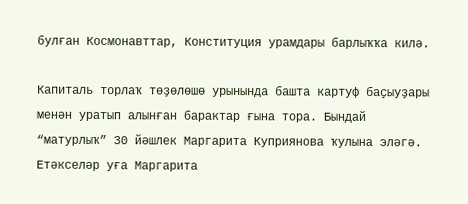булған Космонавттар, Конституция урамдары барлыҡҡа килә.

Капиталь торлаҡ төҙөлөшө урынында башта картуф баҫыуҙары менән уратып алынған барактар ғына тора. Бындай “матурлыҡ” 30 йәшлек Маргарита Куприянова ҡулына эләгә. Етәкселәр уға Маргарита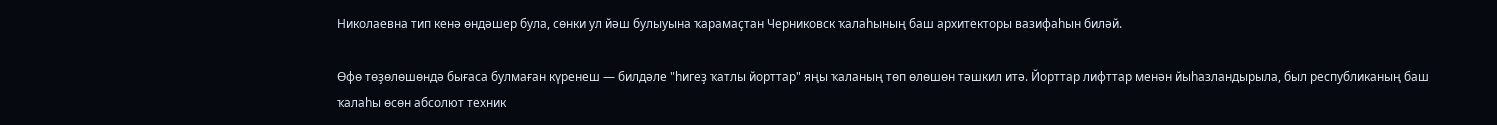Николаевна тип кенә өндәшер була, сөнки ул йәш булыуына ҡарамаҫтан Черниковск ҡалаһының баш архитекторы вазифаһын биләй.

Өфө төҙөлөшөндә бығаса булмаған күренеш — билдәле "һигеҙ ҡатлы йорттар" яңы ҡаланың төп өлөшөн тәшкил итә. Йорттар лифттар менән йыһазландырыла, был республиканың баш ҡалаһы өсөн абсолют техник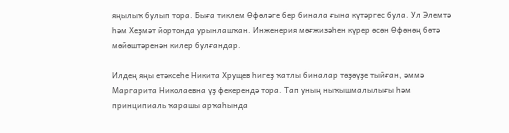яңылыҡ булып тора. Быға тиклем Өфөләге бер бинала ғына күтәргес була. Ул Элемтә һәм Хеҙмәт йортонда урынлашҡан. Инженерия мөғжизәһен күрер өсөн Өфөнөң бөтә мөйөштәренән килер булғандар.

Илдең яңы етәксеһе Никита Хрущев һигеҙ ҡатлы биналар төҙөүҙе тыйған, әммә Маргарита Николаевна үҙ фекерендә тора. Тап уның ныҡышмалылығы һәм принципиаль ҡарашы арҡаһында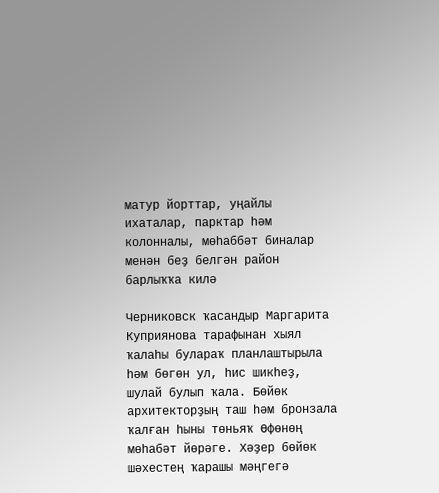матур йорттар, уңайлы ихаталар, парктар һәм колонналы, мөһаббәт биналар менән беҙ белгән район барлыҡҡа килә

Черниковск ҡасандыр Маргарита Куприянова тарафынан хыял ҡалаһы булараҡ планлаштырыла һәм бөгөн ул, һис шикһеҙ, шулай булып ҡала. Бөйөк архитекторҙың таш һәм бронзала ҡалған һыны төньяҡ Өфөнөң мөһабәт йөрәге. Хәҙер бөйөк шәхестең ҡарашы мәңгегә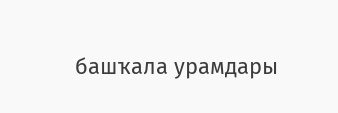башҡала урамдары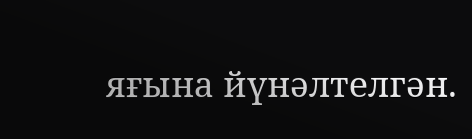яғына йүнәлтелгән.